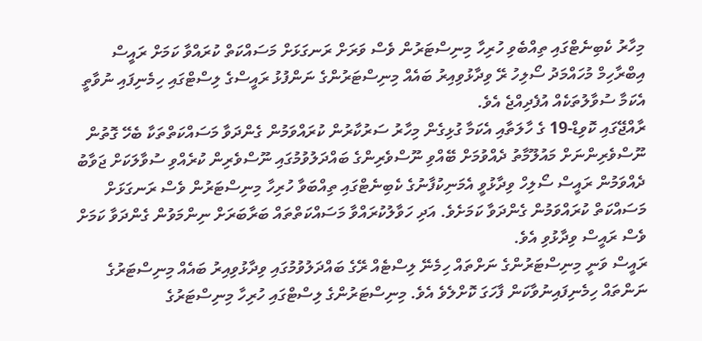މިހާރު ކެބިނެޓްގައި ތިއްބެވި ހުރިހާ މިނިސްޓަރުން ވެސް ވަރަށް ރަނގަޅަށް މަސައްކަތް ކުރައްވާ ކަމަށް ރައީސް އިބްރާހިމް މުހައްމަދު ސޯލިހު ރޭ ވިދާޅުވިއިރު ބައެއް މިނިސްޓަރުންގެ ނަންފުޅު ރައީސްގެ ލިސްޓްގައި ހިމެނިފައި ނުވާތީ އެކަމާ ސުވާލުތަކެއް އުފެދިއްޖެ އެވެ.
ރާއްޖޭގައި ކޮވިޑް-19 ގެ ހާލަތާއި އެކަމާ ގުޅިގެން މިހާރު ސަރުކާރުން ކުރައްވަމުން ގެންދަވާ މަސައްކަތްތަކާ ބެހޭ ގޮތުން ނޫސްވެރިންނަށް މައުލޫމާތު ދެއްވުމަށް ބޭއްވި ނޫސްވެރިންގެ ބައްދަލުވުމުގައި ނޫސްވެރިން ކުރެއްވި ސުވާލަކަށް ޖަވާބު ދެއްވަމުން ރައީސް ސޯލިހް ވިދާޅުވީ އެމަނިކުފާނުގެ ކެބިނެޓްގައި ތިއްބަވާ ހުރިހާ މިނިސްޓަރުން ވެސް ރަނގަޅަށް މަސައްކަތް ކުރައްވަމުން ގެންދަވާ ކަމަށެވެ. އަދި ހަވާލުކުރައްވާ މަސައްކަތްތައް ބަރާބަރަށް ނިންމަވުން ގެންދަވާ ކަމަށް ވެސް ރައީސް ވިދާޅުވި އެވެ.
ރައީސް ވަނީ މިނިސްޓަރުންގެ ނަށްތައް ހިމެނޭ ލިސްޓެއް ރޭގެ ބައްދަލުވުމުގައި ވިދާޅުވިއިރު ބައެއް މިނިސްޓަރުގެ ނަންތައް ހިމެނިފައިނުވާކަން ފާހަގަ ކޮށްލެވެ އެވެ. މިނިސްޓަރުންގެ ލިސްޓްގައި ހުރިހާ މިނިސްޓަރުގެ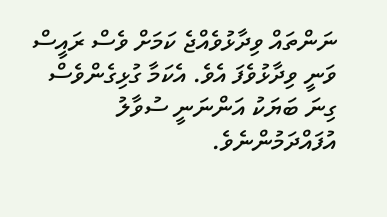ނަންތައް ވިދާޅުވެއްޖެ ކަމަށް ވެސް ރައީސް ވަނީ ވިދާޅުވެފަ އެވެ. އެކަމާ ގުޅިގެންވެސް ގިނަ ބަޔަކު އަންނަނީ ސުވާލު އުފައްދަމުންނެވެ.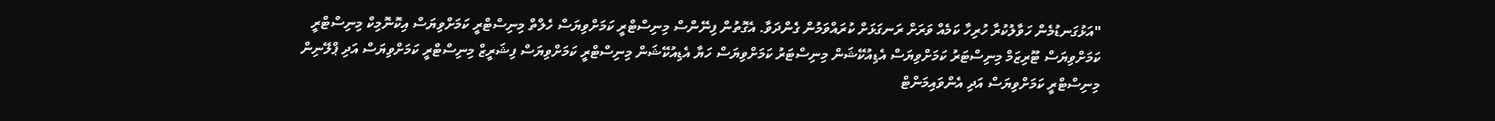"އަޅުގަނޑުމެން ހަވާލުކުރާ ހުރިހާ ކަމެއް ވަރަށް ރަނގަޅަށް ކުރައްވަމުން ގެންދަވާ. އެގޮތުން ފިނޭންސް މިނިސްޓްރީ ކަމަށްވިޔަސް ހެލްތް މިނިސްޓްރީ ކަމަށްވިޔަސް އިކޮނޮމިކް މިނިސްޓްރީ ކަމަށްވިޔަސް ޓޫރިޒަމް މިނިސްޓަރު ކަމަށްވިޔަސް އެޑިއުކޭޝަން މިނިސްޓަރު ކަމަށްވިޔަސް ހަޔާ އެޑިއުކޭޝަން މިނިސްޓްރީ ކަމަށްވިޔަސް ފިޝަރީޒް މިނިސްޓްރީ ކަމަށްވިޔަސް އަދި ޕްލޭނިން މިނިސްޓްރީ ކަމަށްވިޔަސް އަދި އެންވައިމަންޓް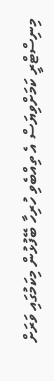މިނިސްޓްރީ ކަމަށްވިޔަސް އެ ތިއްބެވި ހުރިހާ ބޭފުޅުން މިކަމުގައި ވަރަށް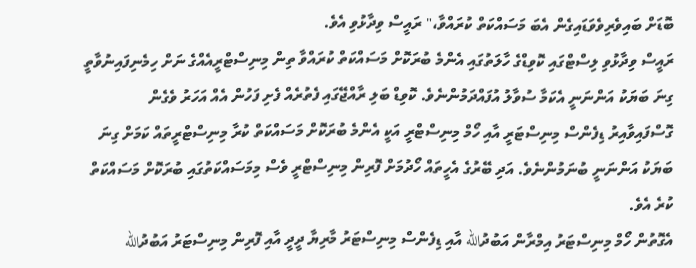ބޮޑަށް ބައިވެރިވެވަޑައިގެން އެބަ މަސައްކަތް ކުރައްވާ،" ރައީސް ވިދާޅުވި އެވެ.
ރައީސް ވިދާޅުވި ލިސްޓްގައި ކޮވިޑްގެ ހާލަތުގައި އެންމެ ބުރަކޮށް މަސައްކަތް ކުރައްވާ ތިން މިނިސްޓްރީއެއްގެ ނަށް ހިމެނިފައިނުވާތީ ގިނަ ބަޔަކު އަންނަނީ އެކަމާ ސުވާލު އުފައްދަމުންނެވެ. ކޮވިޑް ބަލި ރާއްޖޭގައި ފެތުރެއް ފެށި ފަހުން އެއް އަހަރު ވެގެން ގޮސްފައިވާއިރު ޑިފެންސް މިނިސްޓަރީ އާއި ހޯމް މިނިސްޓްރީ އަކީ އެންމެ ބުރަކޮށް މަސައްކަތް ކުރާ މިނިސްޓްރީތައް ކަމަށް ގިނަ ބަޔަކު އަންނަނީ ބުނަމުންނެވެ. އަދި ބޭރުގެ އެހީތައް ހޯދުމަށް ފޮރިން މިނިސްޓްރީ ވެސް މިމަސައްކަތުގައި ބުރަކޮށް މަސައްކަތް ކުރެ އެވެ.
އެގޮތުން ހޯމް މިނިސްޓަރު އިމްރާން އަބުދުالله އާއި ޑިފެންސް މިނިސްޓަރު މާރިޔާ ދީދީ އާއި ފޮރިން މިނިސްޓަރު އަބުދުالله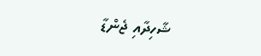ޝާހިދާއި ޖެންޑާ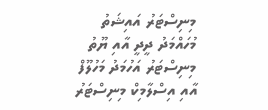މިނިސްޓަރު އައިޝަތު މުހައްމަދު ދީދީ އާއި ޔޫތު މިނިސްޓަރު އަހުމަދު މަހުލޫފް އާއި އިސްލާމިކް މިނިސްޓަރު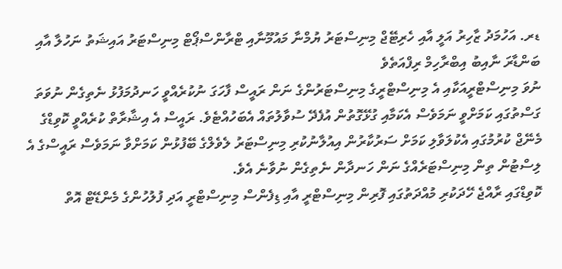ޑރ. އަހުމަދު ޒާހިރު އަލީ އާއި ހެރިޓޭޖް މިނިސްޓަރު ޔުމްނާ މައުމޫނާއި ޓްރާންސްޕޯޓް މިނިސްޓަރު އައިޝަތު ނަހުލާ އާއި ބަންޑާރަ ނާއިބު އިބްރާހިމް ރިފްއަތެވެ
ނުވަ މިނިސްޓްރީއަކާއި އެ މިނިސްޓްރީގެ މިނިސްޓަރުންގެ ނަން ރައީސް ފާހަގަ ނުކުރެއްވީ ހަނދުމަފުޅު ނެތިގެން ނުވަތަ ގަސްތުގައި ކަމަށްވީ ނަމަވެސް އެކަމާއި ގުޅޭގޮތުން އުފެދޭ ސުވާލުތައް އެބަހުއްޓެވެ. ރައީސް އެ އިޝާރާތް ކުރެއްވީ ކޮވިޑްގެ މެނޭޖް ކުރުމުގައި އެކުލަވާލި ކަމަށް ސަރުކާރުން އިއުލާނުކުރި މިނިސްޓަރު ލެވެލްގެ ބޭފުޅުން ކަމަށްވާ ނަމަވެސް ރައީސްގެ އެ ލިސްޓުން ތިން މިނިސްޓަރެއްގެ ނަން ހަނދާން ނެތިގެން ނުވާނެ އެވެ.
ކޮވިޑްގައި ރާއްޖެ ހޭދަކުރި މުއްދަތުގައި ފޮރިން މިނިސްޓްރީ އާއި ޑިފެންސް މިނިސްޓްރީ އަދި ފުލުހުންގެ މެންޑޭޓް އޮތް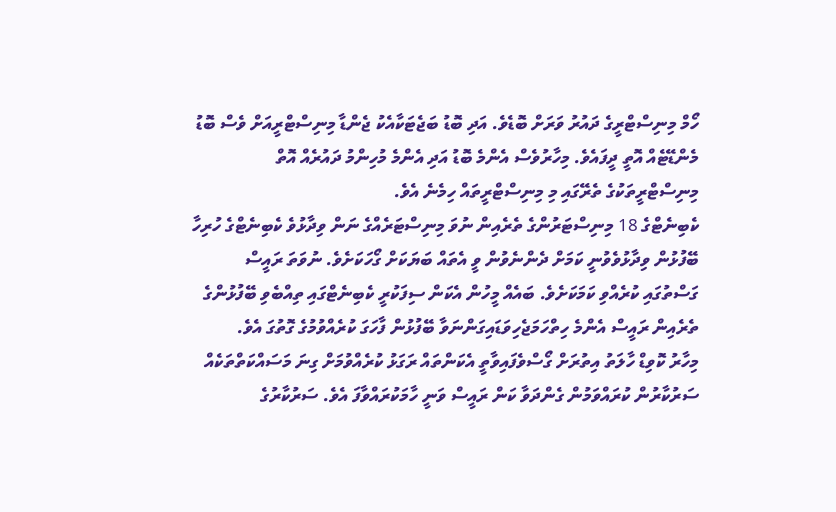ހޯމް މިނިސްޓްރީގެ ދައުރު ވަރަށް ބޮޑެވެ. އަދި ބޮޑު ބަޖެޓަކާއެކު ޖެންޑާ މިނިސްޓްރީއަށް ވެސް ބޮޑު މެންޑޭޓެއް އޮތީ ދީފައެވެ. މިހާރުވެސް އެންމެ ބޮޑު އަދި އެންމެ މުހިންމު ދައުރެއް އޮތް މިނިސްޓްރީތަކުގެ ތެރޭގައި މި މިނިސްޓްރީތައް ހިމެނެ އެވެ.
ކެބިނެޓްގެ 18 މިނިސްޓަރުންގެ ތެރެއިން ނުވަ މިނިސްޓަރެއްގެ ނަން ވިދާޅުވެ ކެބިނެޓްގެ ހުރިހާ ބޭފުޅުން ވިދާޅުވެވުނީ ކަމަށް ދެންނެވުން ވީ އެތައް ބަޔަކަށް ގޯހަކަށެވެ. ނުވަތަ ރައީސް ގަސްތުގައި ކުރެއްވި ކަމަކަށެވެ. ބައެއް މީހުން އެކަން ސިފަކުރީ ކެބިނެޓްގައި ތިއްބެވި ބޭފުޅުންގެ ތެރެއިން ރައީސް އެންމެ ހިތްހަމަޖެހިވަޑައިގަންނަވާ ބޭފުޅުން ފާހަގަ ކުރެއްވުމުގެ ގޮތުގަ އެވެ.
މިހާރު ކޮވިޑް ހާލަތު އިތުރަށް ގޯސްވެފައިވާތީ އެކަންތައް ރަގަޅު ކުރެއްވުމަށް ގިނަ މަސައްކަތްތަކެއް ސަރުކާރުން ކުރައްވަމުން ގެންދަވާ ކަން ރައީސް ވަނީ ހާމަކުރައްވާފަ އެވެ. ސަރުކާރުގެ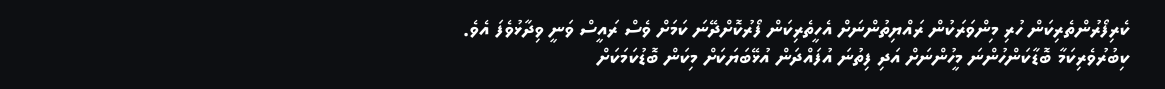ކެރިފޯރުންތެރިކަން ހުރި މިންވަރަކުން ރައްޔިތުންނަށް އެހީތެރިކަން ފޯރުކޮށްދޭނަ ކަމަށް ވެސް ރައީސް ވަނީ ވިދާޅުވެފަ އެވެ.
ކިބުރުވެރިކަމާ ބޮޑާކަންހުންނަ މީހުންނަށް އަދި ފިތުނަ އުފައްދަން އުޅޭބަޔަކަށް މިކަން ބޮޑުކަމަކަށް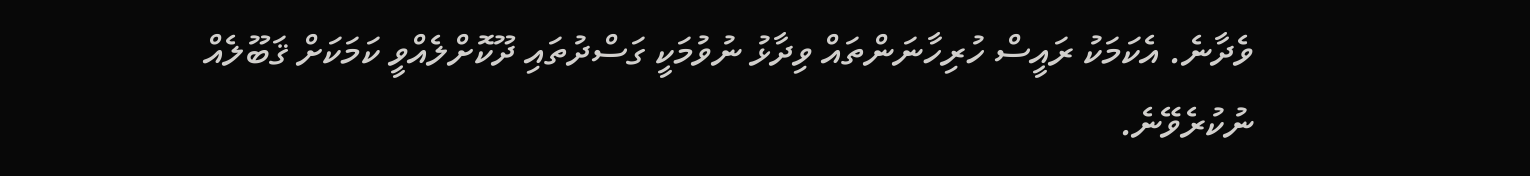ވެދާނެ. އެކަމަކު ރައީސް ހުރިހާނަންތައް ވިދާޅު ނުވުމަކީ ގަސްދުތައި ދޫކޮށްލެއްވީ ކަމަކަށް ޤަބޫލެއް ނުކުރެވޭނެ.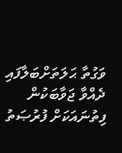ވަގުތާ ޙަލަތަށްބަލާފައި ދެއްވާ ޖަވާބަކުން ފިތުނައަކަށް ފުރުޞަތު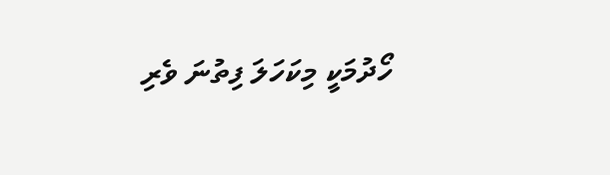ހޯދުމަކީ މިކަހަލަ ފިތުނަ ވެރި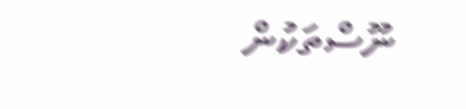ނޫސްތަކުން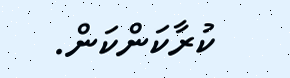ކުރާކަންކަން.